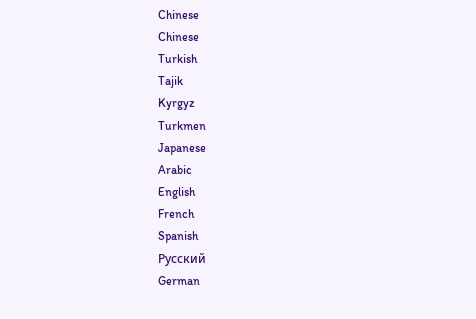Chinese
Chinese
Turkish
Tajik
Kyrgyz
Turkmen
Japanese
Arabic
English
French
Spanish
Русский
German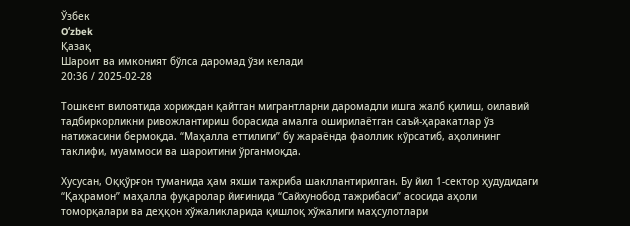Ўзбек
Oʻzbek
Қазақ
Шароит ва имконият бўлса даромад ўзи келади
20:36 / 2025-02-28

Тошкент вилоятида хориждан қайтган мигрантларни даромадли ишга жалб қилиш, оилавий тадбиркорликни ривожлантириш борасида амалга оширилаётган саъй-ҳаракатлар ўз натижасини бермоқда. “Маҳалла еттилиги” бу жараёнда фаоллик кўрсатиб, аҳолининг таклифи, муаммоси ва шароитини ўрганмоқда.

Хусусан, Оққўрғон туманида ҳам яхши тажриба шакллантирилган. Бу йил 1-сектор ҳудудидаги “Қаҳрамон” маҳалла фуқаролар йиғинида “Сайхунобод тажрибаси” асосида аҳоли томорқалари ва деҳқон хўжаликларида қишлоқ хўжалиги маҳсулотлари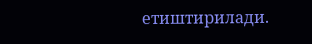етиштирилади.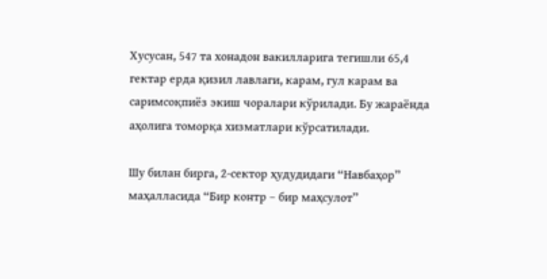Хусусан, 547 та хонадон вакилларига тегишли 65,4 гектар ерда қизил лавлаги, карам, гул карам ва саримсоқпиёз экиш чоралари кўрилади. Бу жараёнда аҳолига томорқа хизматлари кўрсатилади.

Шу билан бирга, 2-сектор ҳудудидаги “Навбаҳор” маҳалласида “Бир контр – бир маҳсулот”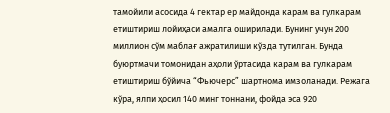тамойили асосида 4 гектар ер майдонда карам ва гулкарам етиштириш лойиҳаси амалга оширилади. Бунинг учун 200 миллион сўм маблағ ажратилиши кўзда тутилган. Бунда буюртмачи томонидан аҳоли ўртасида карам ва гулкарам етиштириш бўйича “Фьючерс” шартнома имзоланади. Режага кўра, ялпи ҳосил 140 минг тоннани, фойда эса 920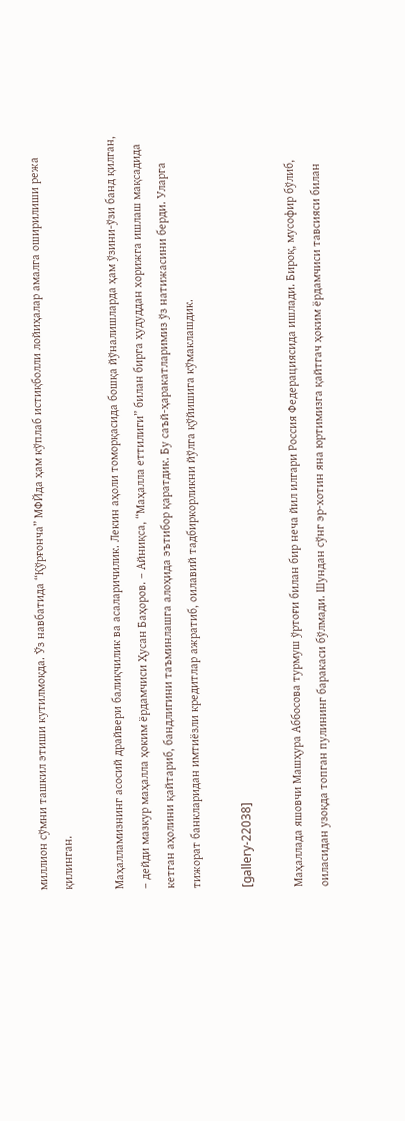миллион сўмни ташкил этиши кутилмоқда. Ўз навбатида “Қўрғонча” МФЙда ҳам кўплаб истиқболли лойиҳалар амалга оширилиши режа қилинган.

Маҳалламизнинг асосий драйвери балиқчилик ва асаларичилик. Лекин аҳоли томорқасида бошқа йўналишларда ҳам ўзини-ўзи банд қилган, – дейди мазкур маҳалла ҳоким ёрдамчиси Ҳусан Баҳоров. – Айниқса, “Маҳалла еттилиги” билан бирга ҳудуддан хорижга ишлаш мақсадида кетган аҳолини қайтариб, бандлигини таъминлашга алоҳида эътибор қаратдик. Бу саъй-ҳаракатларимиз ўз натижасини берди. Уларга тижорат банкларидан имтиёзли кредитлар ажратиб, оилавий тадбиркорликни йўлга қўйишига кўмаклашдик.

[gallery-22038]

Маҳаллада яшовчи Машҳура Аббосова турмуш ўртоғи билан бир неча йил илгари Россия Федерациясида ишлади. Бироқ, мусофир бўлиб, оиласидан узоқда топган пулининг баракаси бўлмади. Шундан сўнг эр-хотин яна юртимизга қайтгач ҳоким ёрдамчиси тавсияси билан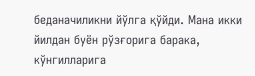беданачиликни йўлга қўйди. Мана икки йилдан буён рўзғорига барака, кўнгилларига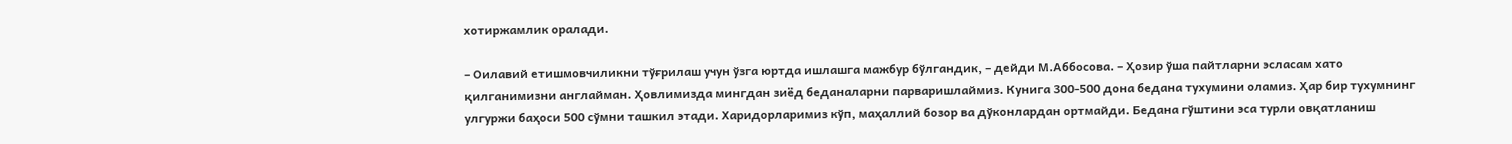хотиржамлик оралади.

– Оилавий етишмовчиликни тўғрилаш учун ўзга юртда ишлашга мажбур бўлгандик, – дейди М.Аббосова. – Ҳозир ўша пайтларни эсласам хато қилганимизни англайман. Ҳовлимизда мингдан зиёд беданаларни парваришлаймиз. Кунига 300-500 дона бедана тухумини оламиз. Ҳар бир тухумнинг улгуржи баҳоси 500 сўмни ташкил этади. Харидорларимиз кўп, маҳаллий бозор ва дўконлардан ортмайди. Бедана гўштини эса турли овқатланиш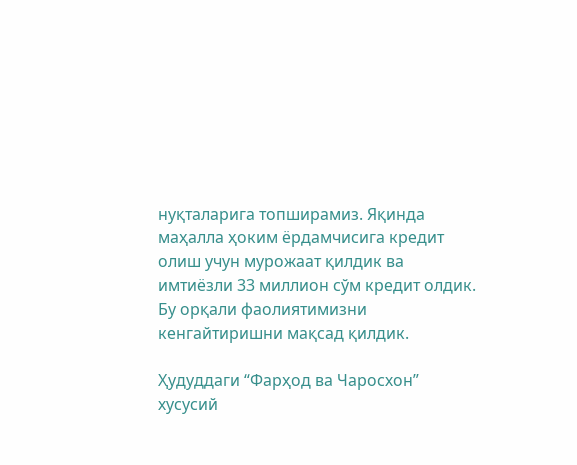нуқталарига топширамиз. Яқинда маҳалла ҳоким ёрдамчисига кредит олиш учун мурожаат қилдик ва имтиёзли 33 миллион сўм кредит олдик. Бу орқали фаолиятимизни кенгайтиришни мақсад қилдик.

Ҳудуддаги “Фарҳод ва Чаросхон” хусусий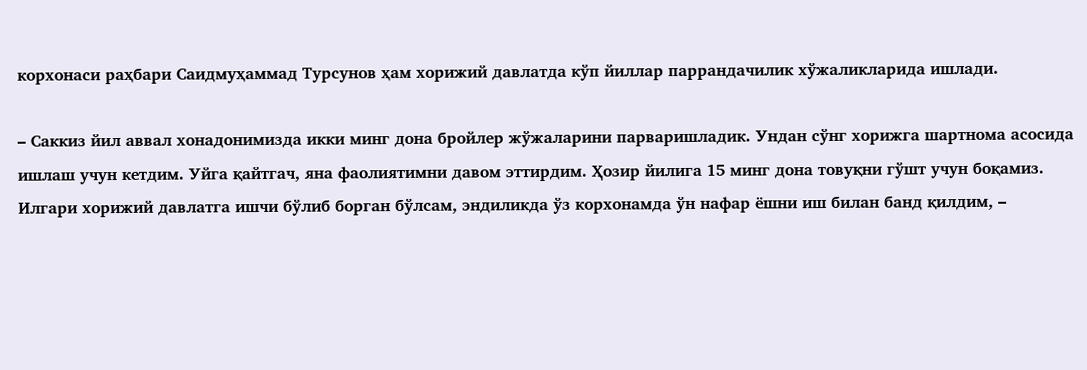корхонаси раҳбари Саидмуҳаммад Турсунов ҳам хорижий давлатда кўп йиллар паррандачилик хўжаликларида ишлади.

– Саккиз йил аввал хонадонимизда икки минг дона бройлер жўжаларини парваришладик. Ундан сўнг хорижга шартнома асосида ишлаш учун кетдим. Уйга қайтгач, яна фаолиятимни давом эттирдим. Ҳозир йилига 15 минг дона товуқни гўшт учун боқамиз. Илгари хорижий давлатга ишчи бўлиб борган бўлсам, эндиликда ўз корхонамда ўн нафар ёшни иш билан банд қилдим, –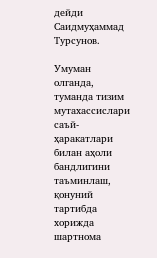дейди Саидмуҳаммад Турсунов.

Умуман олганда, туманда тизим мутахассислари саъй-ҳаракатлари билан аҳоли бандлигини таъминлаш, қонуний тартибда хорижда шартнома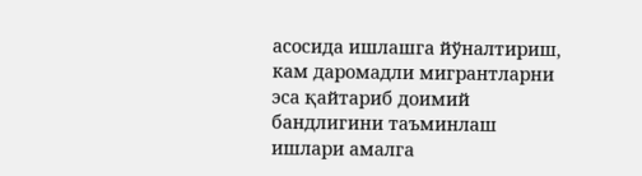асосида ишлашга йўналтириш, кам даромадли мигрантларни эса қайтариб доимий бандлигини таъминлаш ишлари амалга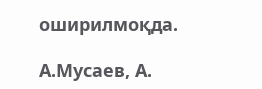оширилмоқда.

А.Мусаев, А.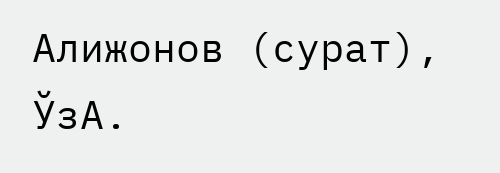Алижонов (сурат), ЎзА.